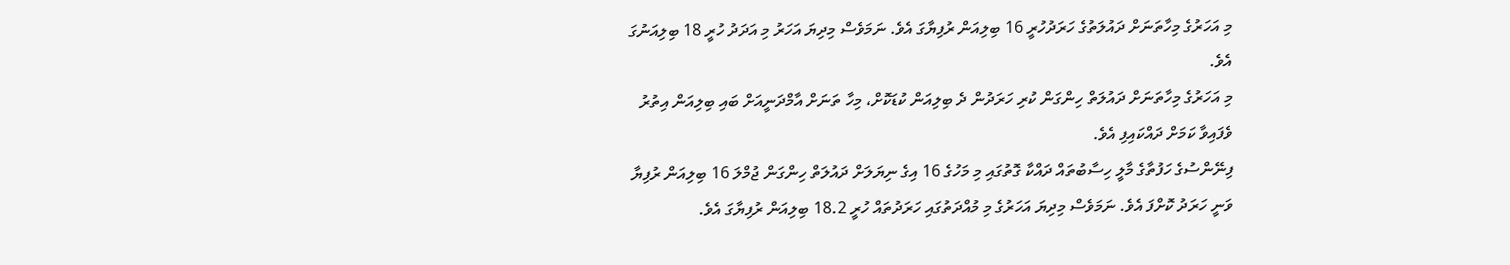މި އަހަރުގެ މިހާތަނަށް ދައުލަތުގެ ހަރަދުހުރީ 16 ބިލިއަން ރުފިޔާގަ އެވެ. ނަމަވެސް މިދިޔަ އަހަރު މި އަދަދު ހުރީ 18 ބިލިއަނުގަ އެވެ.
މި އަހަރުގެ މިހާތަނަށް ދައުލަތް ހިންގަން ކުރި ހަރަދުން ދެ ބިލިއަން ކުޑަކޮށް، މިހާ ތަނަށް އާމްދަނީއަށް ބައި ބިލިއަން އިތުރު ވެފައިވާ ކަމަށް ދައްކައިފި އެވެ.
ފިނޭންސުގެ ހަފުތާގެ މާލީ ހިސާބުތައް ދައްކާ ގޮތުގައި މި މަހުގެ 16 އިގެ ނިޔަލަށް ދައުލަތް ހިންގަން ޖުމްލަ 16 ބިލިއަން ރުފިޔާ ވަނީ ހަރަދު ކޮށްފަ އެވެ. ނަމަވެސް މިދިޔަ އަހަރުގެ މި މުއްދަތުގައި ހަރަދުތައް ހުރީ 18.2 ބިލިއަން ރުފިޔާގަ އެވެ.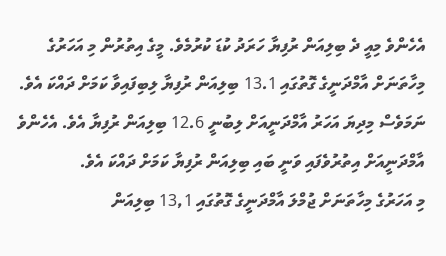އެހެންވެ މިއީ ދެ ބިލިއަން ރުފިޔާ ހަރަދު ކުޑަ ކުރުމެވެ. މީގެ އިތުރުން މި އަހަރުގެ މިހާތަނަށް އާމްދަނީގެ ގޮތުގައި 13.1 ބިލިއަން ރުފިޔާ ލިބިފައިވާ ކަމަށް ދައްކަ އެވެ. ނަމަވެސް މިދިޔަ އަހަރު އާމްދަނީއަށް ލިބުނީ 12.6 ބިލިއަން ރުފިޔާ އެވެ. އެހެންވެ އާމްދަނީއަށް އިތުރުވެފައި ވަނީ ބައި ބިލިއަން ރުފިޔާ ކަމަށް ދައްކަ އެވެ.
މި އަހަރުގެ މިހާތަނަށް ޖުމްލަ އާމްދަނީގެ ގޮތުގައި 13,1 ބިލިއަން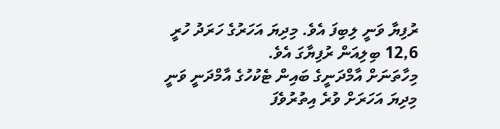ރުފިޔާ ވަނީ ލިބިފަ އެވެ. މިދިޔަ އަހަރުގެ ހަރަދު ހުރީ 12,6 ބިލިއަން ރުފިޔާގަ އެވެ.
މިހާތަނަށް އާމްދަނީގެ ބައިން ޓެކުހުގެ އާމްދަނީ ވަނީ މިދިޔަ އަހަރަށް ވުރެ އިތުރުވެފަ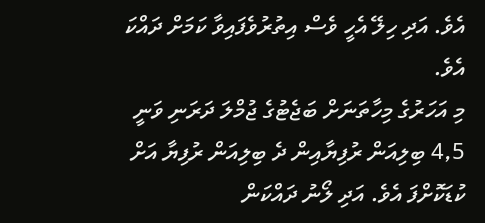އެވެ. އަދި ހިލޭ އެހީ ވެސް އިތުރުވެފައިވާ ކަމަށް ދައްކަ އެވެ.
މި އަހަރުގެ މިހާތަނަށް ބަޖެޓުގެ ޖުމްލަ ދަރަނި ވަނީ 4,5 ބިލިއަން ރުފިޔާއިން ދެ ބިލިއަން ރުފިޔާ އަށް ކުޑަކޮށްފަ އެވެ. އަދި ލޯނު ދައްކަން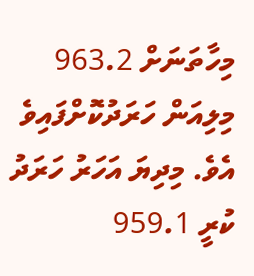މިހާތަނަށް 963.2 މިލިއަން ހަރަދުކޮށްފައިވެ އެވެ. މިދިޔަ އަހަރު ހަރަދު ކުރީ 959.1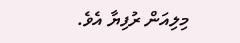މިލިއަން ރުފިޔާ އެވެ.